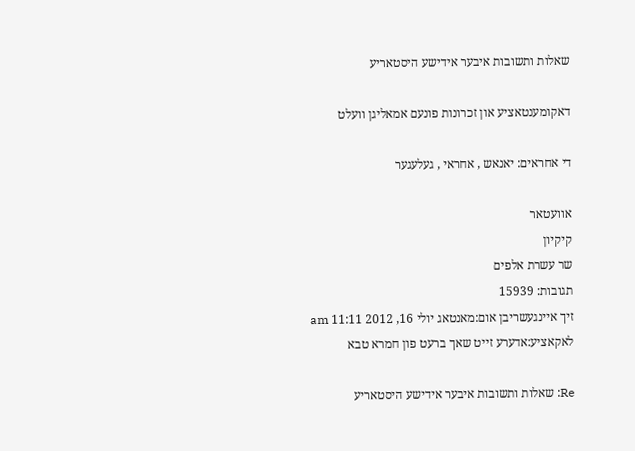שאלות ותשובות איבער אידישע היסטאריע

דאקומענטאציע און זכרונות פונעם אמאליגן וועלט

די אחראים: יאנאש , אחראי , געלעגער

אוועטאר
קיקיון
שר עשרת אלפים
תגובות: 15939
זיך איינגעשריבן אום:מאנטאג יולי 16, 2012 11:11 am
לאקאציע:אדערע זייט שאך ברעט פון חמרא טבא

Re: שאלות ותשובות איבער אידישע היסטאריע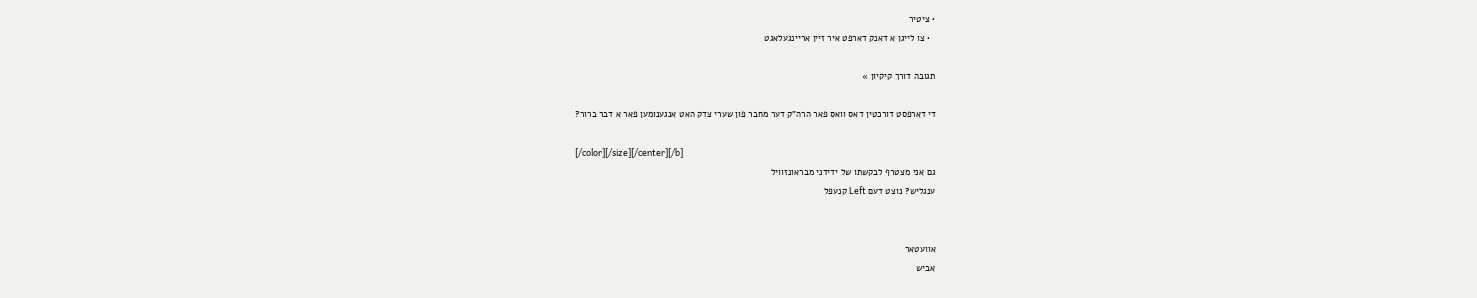• ציטיר
  • צו לייגן א דאנק דארפט איר זיין אריינגעלאגט

תגובה דורך קיקיון »

די דארפסט דורכטין דאס וואס פאר הרה"ק דער מחבר פון שערי צדק האט אנגענומען פאר א דבר ברור?

[/color][/size][/center][/b]
גם אני מצטרף לבקשתו של ידידני מבראונזוויל
ענגליש? נוצט דעם Left קנעפל


אוועטאר
אביש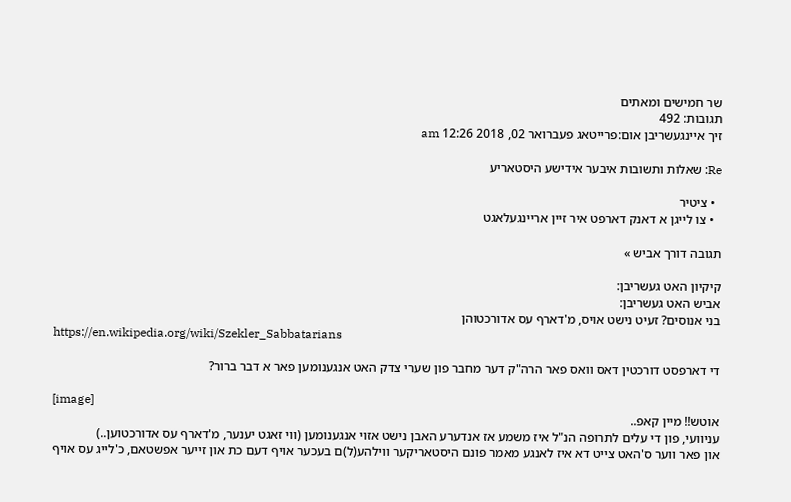שר חמישים ומאתים
תגובות: 492
זיך איינגעשריבן אום:פרייטאג פעברואר 02, 2018 12:26 am

Re: שאלות ותשובות איבער אידישע היסטאריע

  • ציטיר
  • צו לייגן א דאנק דארפט איר זיין אריינגעלאגט

תגובה דורך אביש »

קיקיון האט געשריבן:
אביש האט געשריבן:
בני אנוסים? זעיט נישט אויס, מ'דארף עס אדורכטוהן
https://en.wikipedia.org/wiki/Szekler_Sabbatarians

די דארפסט דורכטין דאס וואס פאר הרה"ק דער מחבר פון שערי צדק האט אנגענומען פאר א דבר ברור?

[image]
אוטש!! מיין קאפ..
עניוועי, פון די עלים לתרופה הנ"ל איז משמע אז אנדערע האבן נישט אזוי אנגענומען (ווי זאגט יענער, מ'דארף עס אדורכטוען..)
און פאר ווער ס'האט צייט דא איז לאנגע מאמר פונם היסטאריקער ווילהע(ל)ם בעכער אויף דעם כת און זייער אפשטאם, כ'לייג עס אויף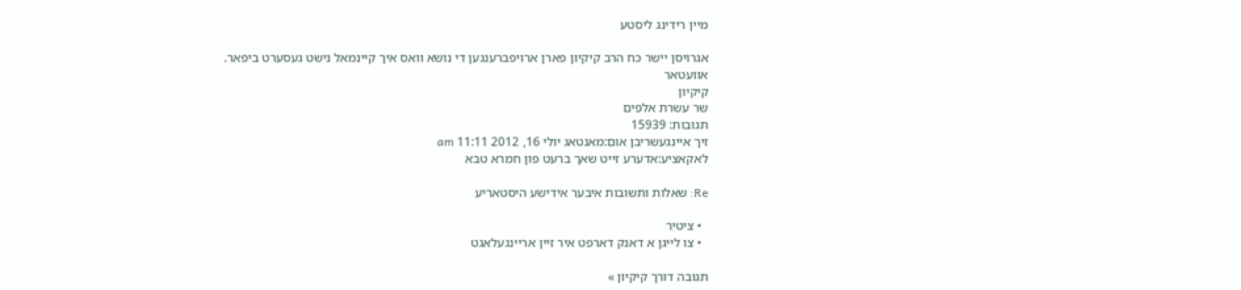מיין רידינג ליסטע

אגרויסן יישר כח הרב קיקיון פארן ארויפברענגען די נושא וואס איך קיינמאל נישט געסערט ביפאר.
אוועטאר
קיקיון
שר עשרת אלפים
תגובות: 15939
זיך איינגעשריבן אום:מאנטאג יולי 16, 2012 11:11 am
לאקאציע:אדערע זייט שאך ברעט פון חמרא טבא

Re: שאלות ותשובות איבער אידישע היסטאריע

  • ציטיר
  • צו לייגן א דאנק דארפט איר זיין אריינגעלאגט

תגובה דורך קיקיון »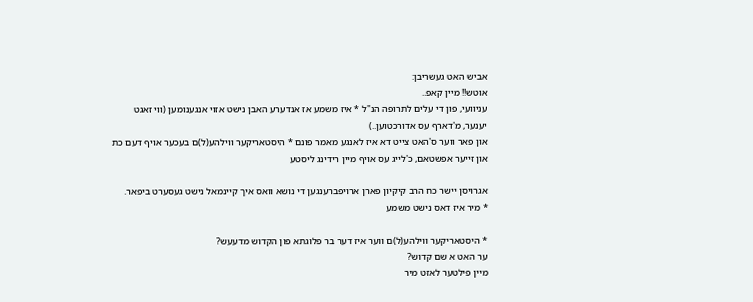אביש האט געשריבן:
אוטש!! מיין קאפ..
עניוועי, פון די עלים לתרופה הנ"ל * איז משמע אז אנדערע האבן נישט אזוי אנגענומען (ווי זאגט יענער, מ'דארף עס אדורכטוען..)
און פאר ווער ס'האט צייט דא איז לאנגע מאמר פונם * היסטאריקער ווילהע(ל)ם בעכער אויף דעם כת און זייער אפשטאם, כ'לייג עס אויף מיין רידינג ליסטע

אגרויסן יישר כח הרב קיקיון פארן ארויפברענגען די נושא וואס איך קיינמאל נישט געסערט ביפאר.
* מיר איז דאס נישט משמע

* היסטאריקער ווילהע(ל)ם ווער איז דער בר פלוגתא פון הקדוש מדעעש?
ער האט א שם קדוש?
מיין פילטער לאזט מיר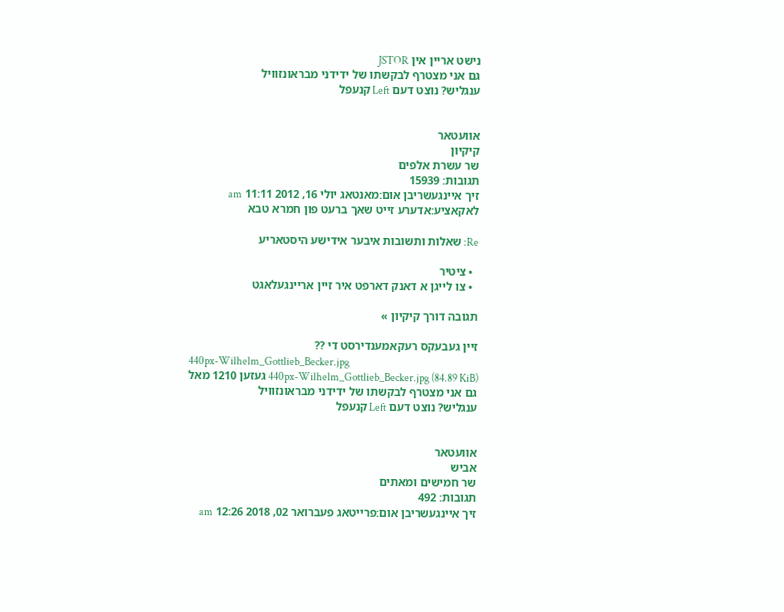נישט אריין אין JSTOR
גם אני מצטרף לבקשתו של ידידני מבראונזוויל
ענגליש? נוצט דעם Left קנעפל


אוועטאר
קיקיון
שר עשרת אלפים
תגובות: 15939
זיך איינגעשריבן אום:מאנטאג יולי 16, 2012 11:11 am
לאקאציע:אדערע זייט שאך ברעט פון חמרא טבא

Re: שאלות ותשובות איבער אידישע היסטאריע

  • ציטיר
  • צו לייגן א דאנק דארפט איר זיין אריינגעלאגט

תגובה דורך קיקיון »

זיין געבעקס רעקאמענדירסט די ??
440px-Wilhelm_Gottlieb_Becker.jpg
440px-Wilhelm_Gottlieb_Becker.jpg (84.89 KiB) געזען 1210 מאל
גם אני מצטרף לבקשתו של ידידני מבראונזוויל
ענגליש? נוצט דעם Left קנעפל


אוועטאר
אביש
שר חמישים ומאתים
תגובות: 492
זיך איינגעשריבן אום:פרייטאג פעברואר 02, 2018 12:26 am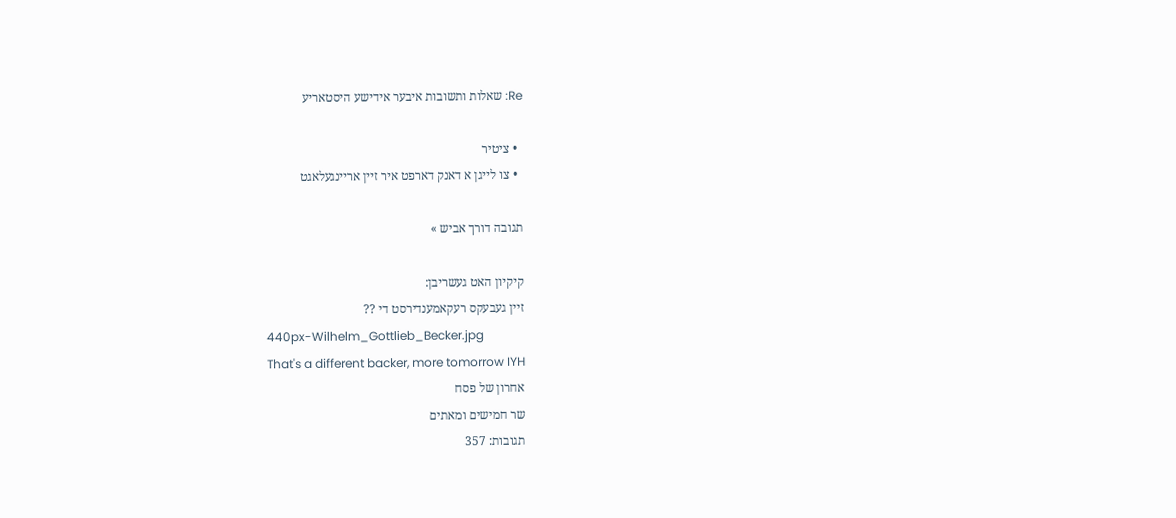Re: שאלות ותשובות איבער אידישע היסטאריע

  • ציטיר
  • צו לייגן א דאנק דארפט איר זיין אריינגעלאגט

תגובה דורך אביש »

קיקיון האט געשריבן:
זיין געבעקס רעקאמענדירסט די ??
440px-Wilhelm_Gottlieb_Becker.jpg
That's a different backer, more tomorrow IYH
אחרון של פסח
שר חמישים ומאתים
תגובות: 357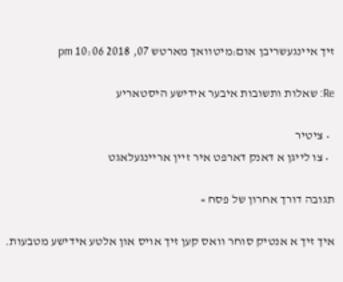זיך איינגעשריבן אום:מיטוואך מארטש 07, 2018 10:06 pm

Re: שאלות ותשובות איבער אידישע היסטאריע

  • ציטיר
  • צו לייגן א דאנק דארפט איר זיין אריינגעלאגט

תגובה דורך אחרון של פסח »

איך זיך א אנטיק סוחר וואס קען זיך אויס און אלטע אידישע מטבעות.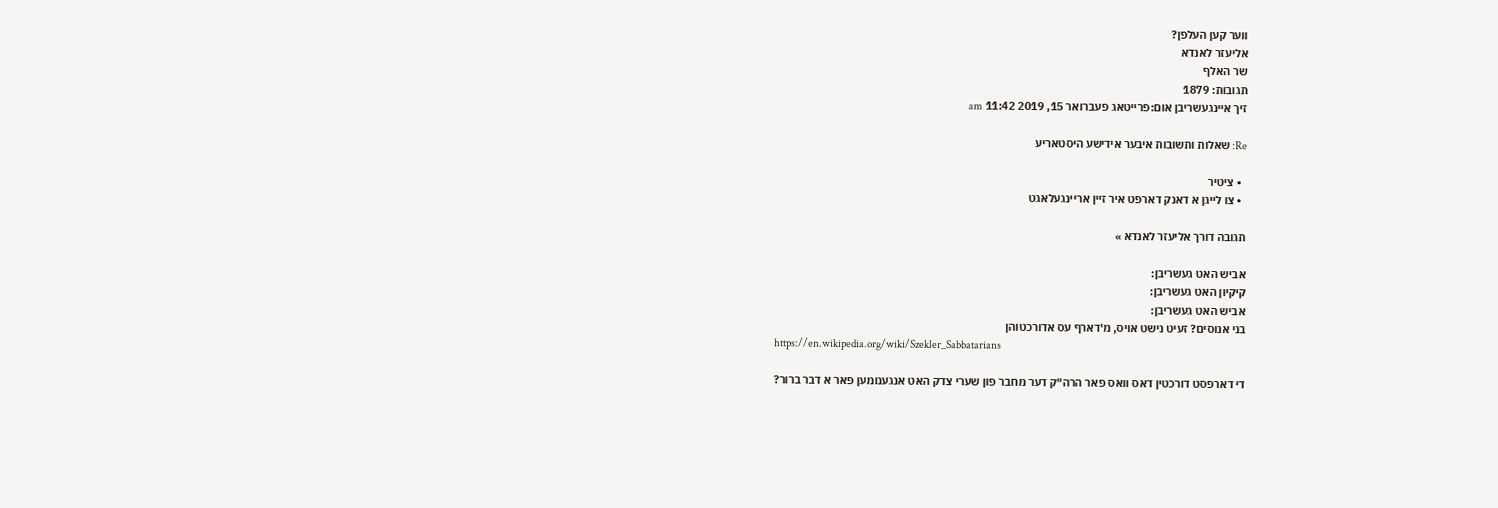ווער קען העלפן?
אליעזר לאנדא
שר האלף
תגובות: 1879
זיך איינגעשריבן אום:פרייטאג פעברואר 15, 2019 11:42 am

Re: שאלות ותשובות איבער אידישע היסטאריע

  • ציטיר
  • צו לייגן א דאנק דארפט איר זיין אריינגעלאגט

תגובה דורך אליעזר לאנדא »

אביש האט געשריבן:
קיקיון האט געשריבן:
אביש האט געשריבן:
בני אנוסים? זעיט נישט אויס, מ'דארף עס אדורכטוהן
https://en.wikipedia.org/wiki/Szekler_Sabbatarians

די דארפסט דורכטין דאס וואס פאר הרה"ק דער מחבר פון שערי צדק האט אנגענומען פאר א דבר ברור?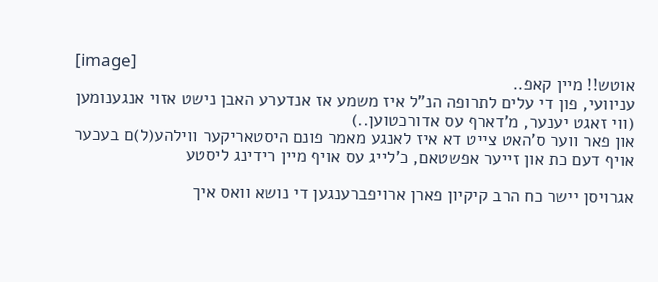[image]
אוטש!! מיין קאפ..
עניוועי, פון די עלים לתרופה הנ"ל איז משמע אז אנדערע האבן נישט אזוי אנגענומען (ווי זאגט יענער, מ'דארף עס אדורכטוען..)
און פאר ווער ס'האט צייט דא איז לאנגע מאמר פונם היסטאריקער ווילהע(ל)ם בעכער אויף דעם כת און זייער אפשטאם, כ'לייג עס אויף מיין רידינג ליסטע

אגרויסן יישר כח הרב קיקיון פארן ארויפברענגען די נושא וואס איך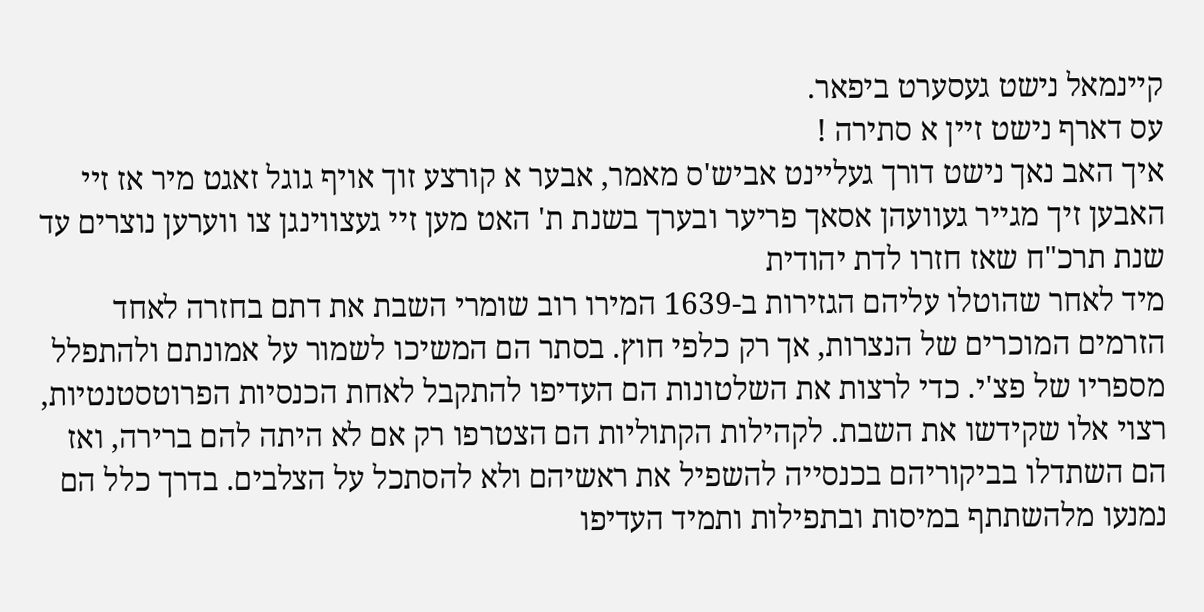קיינמאל נישט געסערט ביפאר.
עס דארף נישט זיין א סתירה !
איך האב נאך נישט דורך געליינט אביש'ס מאמר, אבער א קורצע זוך אויף גוגל זאגט מיר אז זיי האבען זיך מגייר געוועהן אסאך פריער ובערך בשנת ת' האט מען זיי געצווינגן צו ווערען נוצרים עד שנת תרכ"ח שאז חזרו לדת יהודית
מיד לאחר שהוטלו עליהם הגזירות ב-1639 המירו רוב שומרי השבת את דתם בחזרה לאחד הזרמים המוכרים של הנצרות, אך רק כלפי חוץ. בסתר הם המשיכו לשמור על אמונתם ולהתפלל מספריו של פצ'י. כדי לרצות את השלטונות הם העדיפו להתקבל לאחת הכנסיות הפרוטסטנטיות, רצוי אלו שקידשו את השבת. לקהילות הקתוליות הם הצטרפו רק אם לא היתה להם ברירה, ואז הם השתדלו בביקוריהם בכנסייה להשפיל את ראשיהם ולא להסתכל על הצלבים. בדרך כלל הם נמנעו מלהשתתף במיסות ובתפילות ותמיד העדיפו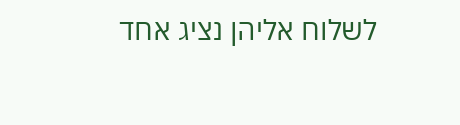לשלוח אליהן נציג אחד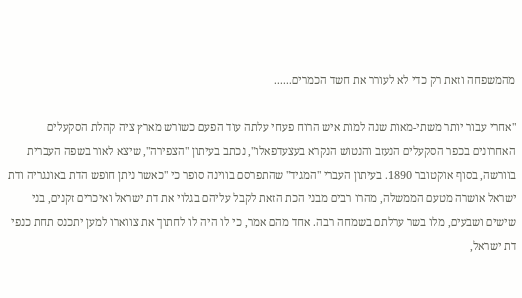מהמשפחה וזאת רק כדי לא לעורר את חשד הכמרים......

"אחרי עבור יותר משתי-מאות שנה למות איש הרוח פעחי עלתה עוד הפעם כשורש מארץ ציה קהלת הסקעלים האחרונים בכפר הסקעלים הנעזב והנטוש הנקרא בעצעדפאלו", נכתב בעיתון "הצפירה", שיצא לאור בשפה העברית בוורשה, בסוף אוקטובר 1890. בעיתון העברי "המגיד" שהתפרסם בווינה סופר כי "כאשר ניתן חופש הדת באונגריה ודת ישראל אושרה מטעם הממשלה, מהרו רבים מבני הכת הזאת לקבל עליהם בגלוי את דת ישראל ואיכרים זקנים, בני שישים ושבעים, מלו בשר ערלתם בשמחה רבה. אחד מהם אמר, כי לו היה לו לחתוך את צווארו למען יתכנס תחת כנפי דת ישראל,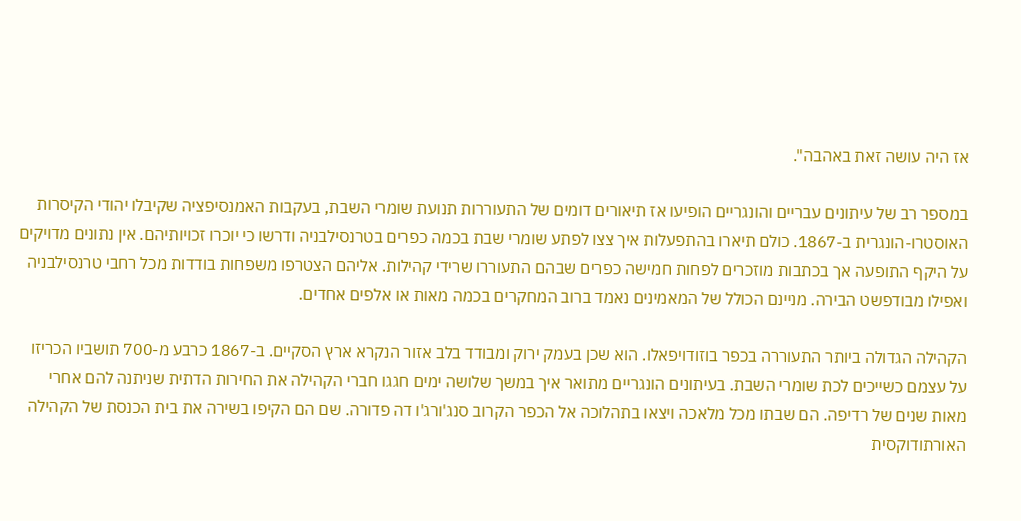אז היה עושה זאת באהבה".

במספר רב של עיתונים עבריים והונגריים הופיעו אז תיאורים דומים של התעוררות תנועת שומרי השבת, בעקבות האמנסיפציה שקיבלו יהודי הקיסרות האוסטרו-הונגרית ב-1867. כולם תיארו בהתפעלות איך צצו לפתע שומרי שבת בכמה כפרים בטרנסילבניה ודרשו כי יוכרו זכויותיהם. אין נתונים מדויקים על היקף התופעה אך בכתבות מוזכרים לפחות חמישה כפרים שבהם התעוררו שרידי קהילות. אליהם הצטרפו משפחות בודדות מכל רחבי טרנסילבניה ואפילו מבודפשט הבירה. מניינם הכולל של המאמינים נאמד ברוב המחקרים בכמה מאות או אלפים אחדים.

הקהילה הגדולה ביותר התעוררה בכפר בוזודויפאלו. הוא שכן בעמק ירוק ומבודד בלב אזור הנקרא ארץ הסקיים. ב-1867 כרבע מ-700 תושביו הכריזו על עצמם כשייכים לכת שומרי השבת. בעיתונים הונגריים מתואר איך במשך שלושה ימים חגגו חברי הקהילה את החירות הדתית שניתנה להם אחרי מאות שנים של רדיפה. הם שבתו מכל מלאכה ויצאו בתהלוכה אל הכפר הקרוב סנג'ורג'ו דה פדורה. שם הם הקיפו בשירה את בית הכנסת של הקהילה האורתודוקסית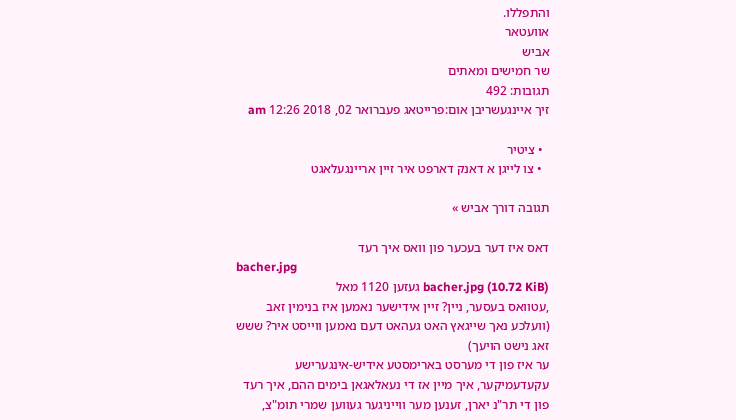והתפללו.
אוועטאר
אביש
שר חמישים ומאתים
תגובות: 492
זיך איינגעשריבן אום:פרייטאג פעברואר 02, 2018 12:26 am

  • ציטיר
  • צו לייגן א דאנק דארפט איר זיין אריינגעלאגט

תגובה דורך אביש »

דאס איז דער בעכער פון וואס איך רעד
bacher.jpg
bacher.jpg (10.72 KiB) געזען 1120 מאל
,עטוואס בעסער, ניין? זיין אידישער נאמען איז בנימין זאב (וועלכע נאך שייגאץ האט געהאט דעם נאמען ווייסט איר? ששש זאג נישט הויעך)
ער איז פון די מערסט בארימסטע אידיש-אינגערישע עקעדעמיקער, איך מיין אז די נעאלאגאן בימים ההם, איך רעד פון די תר"נ יארן, זענען מער ווייניגער געווען שמרי תומ"צ,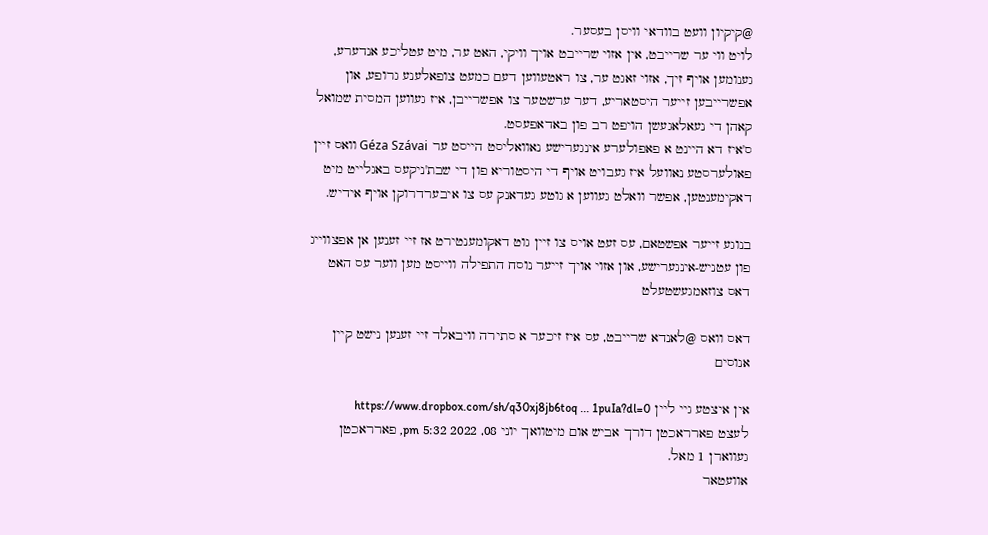@קיקיון וועט בוודאי וויסן בעסער.
לויט ווי ער שרייבט, אין אזוי שרייבט אויך וויקי, האט ער, מיט עטליכע אנדערע, גענומען אויף זיך, אזוי זאגט ער, צו ראטעווען דעם כמעט צופאלענע גרופע, און אפשרייבען זייער היסטאריע, דער ערשטער צו אפשרייבן, איז געווען המסית שמואל קאהן די נעאלאגעשן הויפט רב פון באדאפעסט.
ס'איז דא היינט א פאפולערע אינגערישע נאוואליסט הייסט ער Géza Szávai וואס זיין פאולערסטע נאוועל איז געבויט אויף די היסטוריא פון די שבת'ניקעס באגלייט מיט דאקימענטען, אפשר וואלט געווען א גוטע געדאנק עס צו איבערדרוקן אויף אידיש.

בנוגע זייער אפשטאם, עס זעט אויס צו זיין גוט דאקומענטירט אז זיי זענען אן אפצווייג פון עטניש-אינגערישע, און אזוי אויך זייער נוסח התפילה ווייסט מען ווער עס האט דאס צוזאמגעשטעלט

דאס וואס @לאנדא שרייבט, עס איז זיכער א סתירה וויבאלד זיי זענען נישט קיין אנוסים

אין איצטע גיי ליין https://www.dropbox.com/sh/q30xj8jb6toq ... 1puIa?dl=0
לעצט פארראכטן דורך אביש אום מיטוואך יוני 08, 2022 5:32 pm, פארראכטן געווארן 1 מאל.
אוועטאר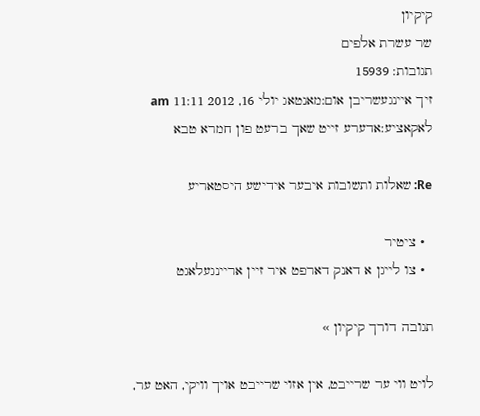קיקיון
שר עשרת אלפים
תגובות: 15939
זיך איינגעשריבן אום:מאנטאג יולי 16, 2012 11:11 am
לאקאציע:אדערע זייט שאך ברעט פון חמרא טבא

Re: שאלות ותשובות איבער אידישע היסטאריע

  • ציטיר
  • צו לייגן א דאנק דארפט איר זיין אריינגעלאגט

תגובה דורך קיקיון »

לויט ווי ער שרייבט, אין אזוי שרייבט אויך וויקי, האט ער,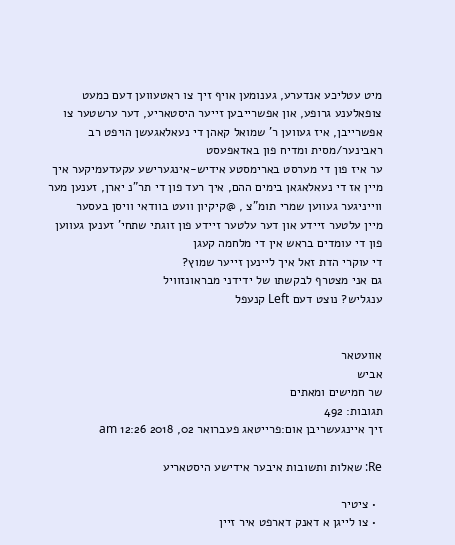מיט עטליכע אנדערע, גענומען אויף זיך צו ראטעווען דעם כמעט צופאלענע גרופע, און אפשרייבען זייער היסטאריע, דער ערשטער צו אפשרייבן, איז געווען ר' שמואל קאהן די נעאלאגעשן הויפט רב ראבינער/מסית ומדיח פון באדאפעסט
ער איז פון די מערסט בארימסטע אידיש-אינגערישע עקעדעמיקער איך מיין אז די נעאלאגאן בימים ההם, איך רעד פון די תר"נ יארן, זענען מער ווייניגער געווען שמרי תומ"צ , @קיקיון וועט בוודאי וויסן בעסער
מיין עלטער זיידע און דער עלטער זיידע פון זוגתי שתחי' זענען געווען פון די עומדים בראש אין די מלחמה קעגן
די עוקרי הדת זאל איך ליינען זייער שמוץ?
גם אני מצטרף לבקשתו של ידידני מבראונזוויל
ענגליש? נוצט דעם Left קנעפל


אוועטאר
אביש
שר חמישים ומאתים
תגובות: 492
זיך איינגעשריבן אום:פרייטאג פעברואר 02, 2018 12:26 am

Re: שאלות ותשובות איבער אידישע היסטאריע

  • ציטיר
  • צו לייגן א דאנק דארפט איר זיין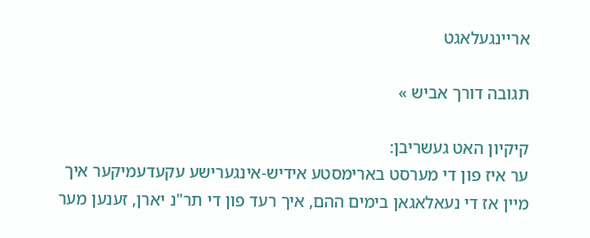אריינגעלאגט

תגובה דורך אביש »

קיקיון האט געשריבן:
ער איז פון די מערסט בארימסטע אידיש-אינגערישע עקעדעמיקער איך מיין אז די נעאלאגאן בימים ההם, איך רעד פון די תר"נ יארן, זענען מער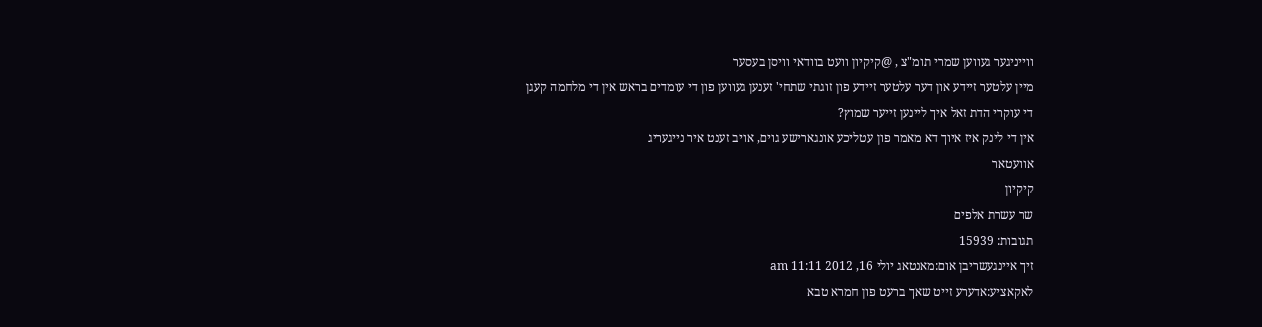ווייניגער געווען שמרי תומ"צ , @קיקיון וועט בוודאי וויסן בעסער
מיין עלטער זיידע און דער עלטער זיידע פון זוגתי שתחי' זענען געווען פון די עומדים בראש אין די מלחמה קעגן
די עוקרי הדת זאל איך ליינען זייער שמוץ?
אין די לינק איז איוך דא מאמר פון עטליכע אונגארישע גוים, אויב זענט איר נייגעריג
אוועטאר
קיקיון
שר עשרת אלפים
תגובות: 15939
זיך איינגעשריבן אום:מאנטאג יולי 16, 2012 11:11 am
לאקאציע:אדערע זייט שאך ברעט פון חמרא טבא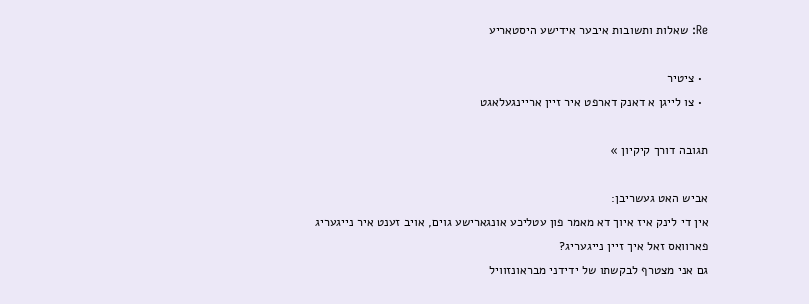Re: שאלות ותשובות איבער אידישע היסטאריע

  • ציטיר
  • צו לייגן א דאנק דארפט איר זיין אריינגעלאגט

תגובה דורך קיקיון »

אביש האט געשריבן:
אין די לינק איז איוך דא מאמר פון עטליכע אונגארישע גוים, אויב זענט איר נייגעריג
פארוואס זאל איך זיין נייגעריג?
גם אני מצטרף לבקשתו של ידידני מבראונזוויל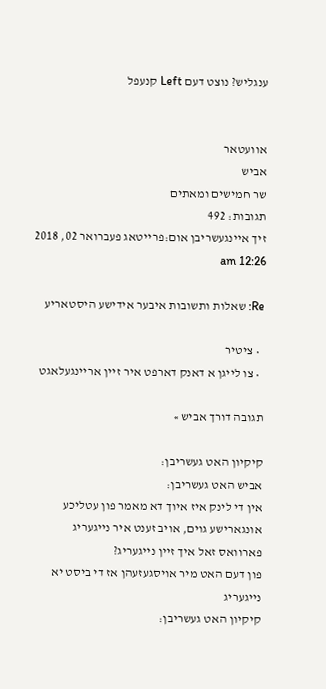ענגליש? נוצט דעם Left קנעפל


אוועטאר
אביש
שר חמישים ומאתים
תגובות: 492
זיך איינגעשריבן אום:פרייטאג פעברואר 02, 2018 12:26 am

Re: שאלות ותשובות איבער אידישע היסטאריע

  • ציטיר
  • צו לייגן א דאנק דארפט איר זיין אריינגעלאגט

תגובה דורך אביש »

קיקיון האט געשריבן:
אביש האט געשריבן:
אין די לינק איז איוך דא מאמר פון עטליכע אונגארישע גוים, אויב זענט איר נייגעריג
פארוואס זאל איך זיין נייגעריג?
פון דעם האט מיר אויסגעזעהן אז די ביסט יא נייגעריג
קיקיון האט געשריבן: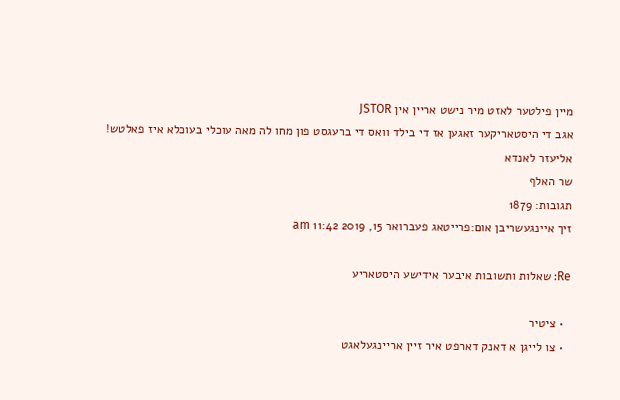מיין פילטער לאזט מיר נישט אריין אין JSTOR
אגב די היסטאריקער זאגען אז די בילד וואס די ברעגסט פון מחו לה מאה עוכלי בעוכלא איז פאלטש!
אליעזר לאנדא
שר האלף
תגובות: 1879
זיך איינגעשריבן אום:פרייטאג פעברואר 15, 2019 11:42 am

Re: שאלות ותשובות איבער אידישע היסטאריע

  • ציטיר
  • צו לייגן א דאנק דארפט איר זיין אריינגעלאגט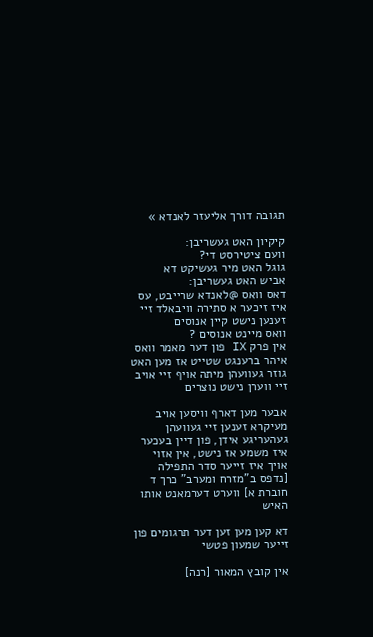תגובה דורך אליעזר לאנדא »

קיקיון האט געשריבן:
וועם ציטירסט די?
גוגל האט מיר געשיקט דא
אביש האט געשריבן:
דאס וואס @לאנדא שרייבט, עס איז זיכער א סתירה וויבאלד זיי זענען נישט קיין אנוסים
וואס מיינט אנוסים ?
אין פרק IX פון דער מאמר וואס איהר ברענגט שטייט אז מען האט גוזר געוועהן מיתה אויף זיי אויב זיי ווערן נישט נוצרים

אבער מען דארף וויסען אויב מעיקרא זענען זיי געוועהן געהעריגע אידן, פון דיין בעכער איז משמע אז נישט, אין אזוי אויך איז זייער סדר התפילה [נדפס ב"מזרח ומערב" כרך ד חוברת א] ווערט דערמאנט אותו האיש

דא קען מען זען דער תרגומים פון זייער שמעון פטשי

אין קובץ המאור [רנה]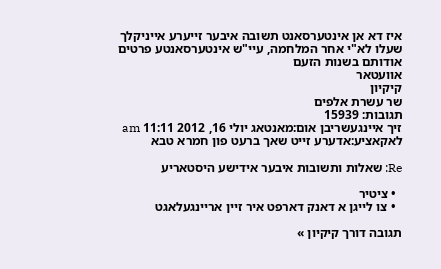איז דא אן אינטערסאנט תשובה איבער זייערע אייניקלך שעלו לא"י אחר המלחמה, עיי"ש אינטערסאנטע פרטים אודותם בשנות הזעם
אוועטאר
קיקיון
שר עשרת אלפים
תגובות: 15939
זיך איינגעשריבן אום:מאנטאג יולי 16, 2012 11:11 am
לאקאציע:אדערע זייט שאך ברעט פון חמרא טבא

Re: שאלות ותשובות איבער אידישע היסטאריע

  • ציטיר
  • צו לייגן א דאנק דארפט איר זיין אריינגעלאגט

תגובה דורך קיקיון »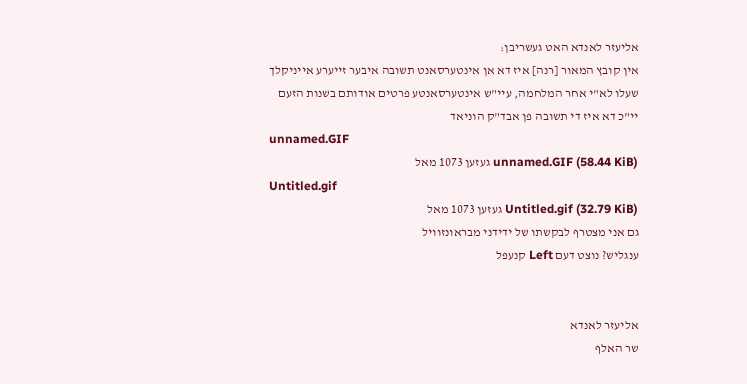אליעזר לאנדא האט געשריבן:
אין קובץ המאור [רנה] איז דא אן אינטערסאנט תשובה איבער זייערע אייניקלך שעלו לא"י אחר המלחמה, עיי"ש אינטערסאנטע פרטים אודותם בשנות הזעם
יי"כ דא איז די תשובה פן אבד"ק הוניאד
unnamed.GIF
unnamed.GIF (58.44 KiB) געזען 1073 מאל
Untitled.gif
Untitled.gif (32.79 KiB) געזען 1073 מאל
גם אני מצטרף לבקשתו של ידידני מבראונזוויל
ענגליש? נוצט דעם Left קנעפל


אליעזר לאנדא
שר האלף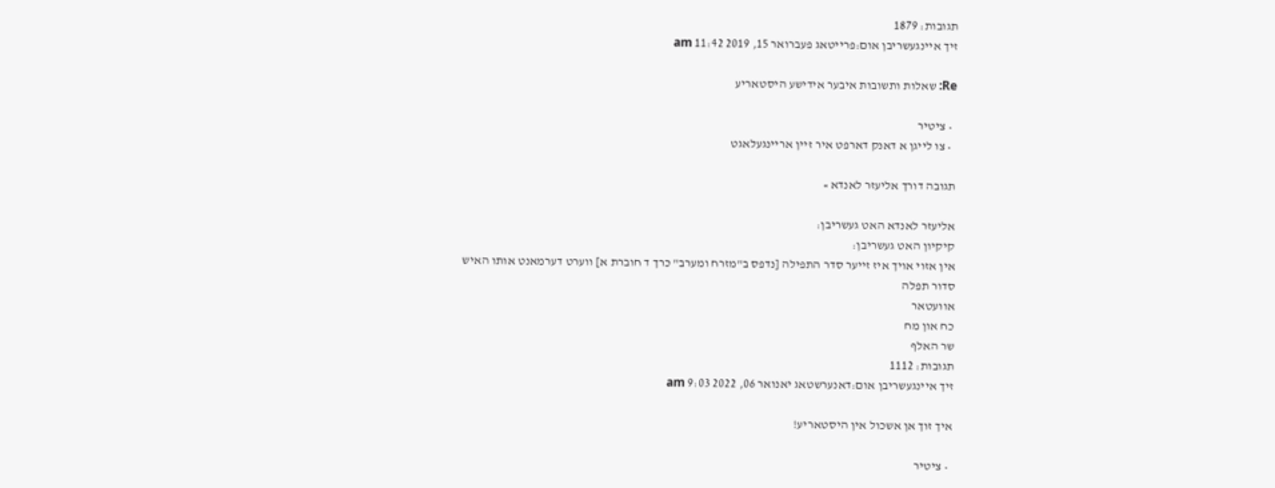תגובות: 1879
זיך איינגעשריבן אום:פרייטאג פעברואר 15, 2019 11:42 am

Re: שאלות ותשובות איבער אידישע היסטאריע

  • ציטיר
  • צו לייגן א דאנק דארפט איר זיין אריינגעלאגט

תגובה דורך אליעזר לאנדא »

אליעזר לאנדא האט געשריבן:
קיקיון האט געשריבן:
אין אזוי אויך איז זייער סדר התפילה [נדפס ב"מזרח ומערב" כרך ד חוברת א] ווערט דערמאנט אותו האיש
סדור תפלה
אוועטאר
כח און מח
שר האלף
תגובות: 1112
זיך איינגעשריבן אום:דאנערשטאג יאנואר 06, 2022 9:03 am

איך זוך אן אשכול אין היסטאריע!

  • ציטיר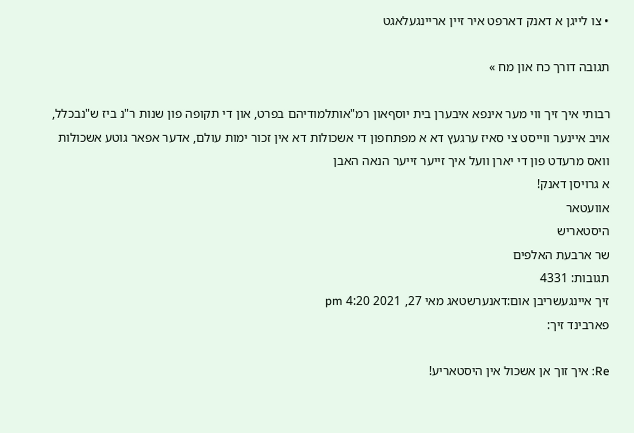• צו לייגן א דאנק דארפט איר זיין אריינגעלאגט

תגובה דורך כח און מח »

רבותי איך זיך ווי מער אינפא איבערן בית יוסףאון רמ"אותלמודיהם בפרט, און די תקופה פון שנות ר"נ ביז ש"נבכלל, אויב איינער ווייסט צי סאיז ערגעץ דא א מפתחפון די אשכולות דא אין זכור ימות עולם, אדער אפאר גוטע אשכולות וואס מרעדט פון די יארן וועל איך זייער זייער הנאה האבן
א גרויסן דאנק!
אוועטאר
היסטאריש
שר ארבעת האלפים
תגובות: 4331
זיך איינגעשריבן אום:דאנערשטאג מאי 27, 2021 4:20 pm
פארבינד זיך:

Re: איך זוך אן אשכול אין היסטאריע!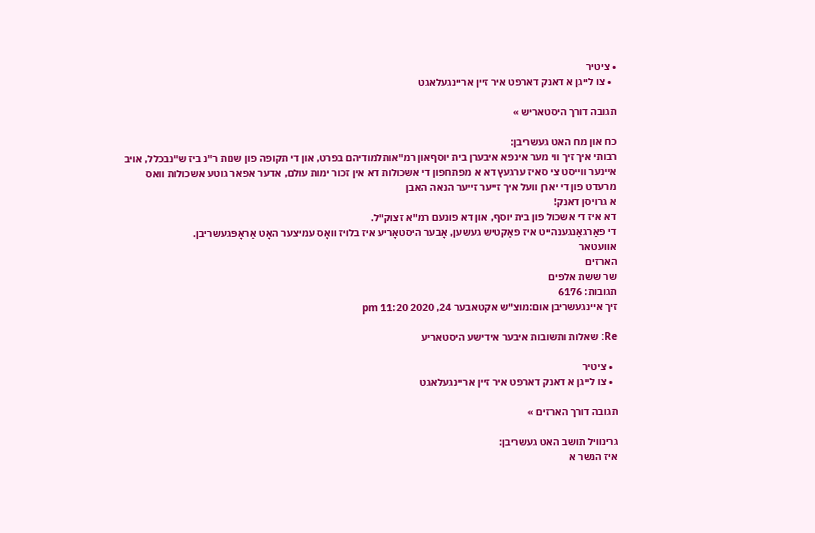• ציטיר
  • צו לייגן א דאנק דארפט איר זיין אריינגעלאגט

תגובה דורך היסטאריש »

כח און מח האט געשריבן:
רבותי איך זיך ווי מער אינפא איבערן בית יוסףאון רמ"אותלמודיהם בפרט, און די תקופה פון שנות ר"נ ביז ש"נבכלל, אויב איינער ווייסט צי סאיז ערגעץ דא א מפתחפון די אשכולות דא אין זכור ימות עולם, אדער אפאר גוטע אשכולות וואס מרעדט פון די יארן וועל איך זייער זייער הנאה האבן
א גרויסן דאנק!
דא איז די אשכול פון בית יוסף, און דא פונעם רמ"א זצוק"ל.
די פאַרגאַנגענהייט איז פאַקטיש געשען, אָבער היסטאָריע איז בלויז וואָס עמיצער האָט אַראָפּגעשריבן.
אוועטאר
הארזים
שר ששת אלפים
תגובות: 6176
זיך איינגעשריבן אום:מוצ"ש אקטאבער 24, 2020 11:20 pm

Re: שאלות ותשובות איבער אידישע היסטאריע

  • ציטיר
  • צו לייגן א דאנק דארפט איר זיין אריינגעלאגט

תגובה דורך הארזים »

גרינוויל תושב האט געשריבן:
איז הנשר א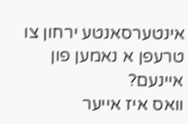אינטערסאנטע ירחון צו טרעפן א נאמען פון איינעם?
וואס איז אייער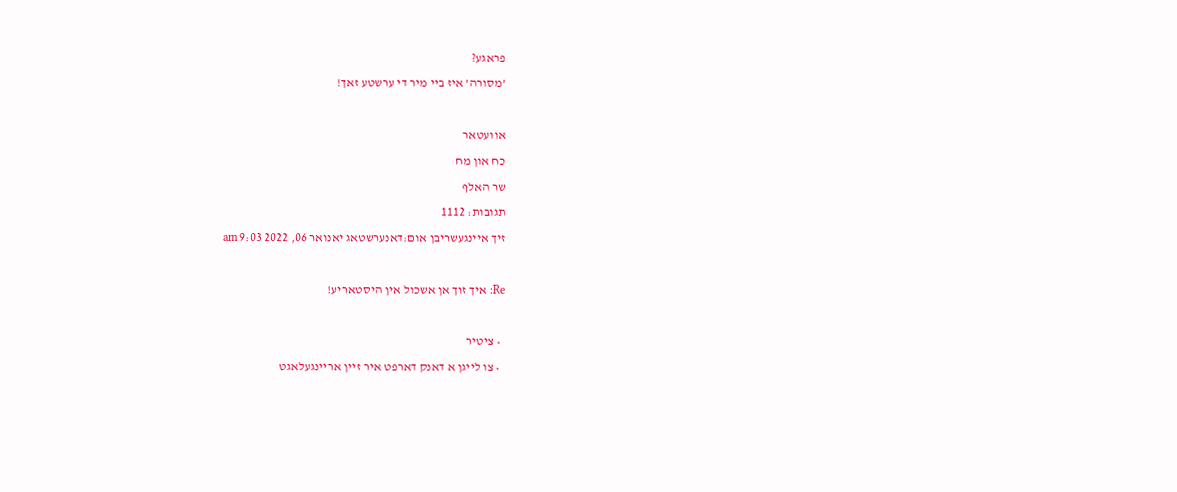פראגע?
’מסורה’ איז ביי מיר די ערשטע זאך!

אוועטאר
כח און מח
שר האלף
תגובות: 1112
זיך איינגעשריבן אום:דאנערשטאג יאנואר 06, 2022 9:03 am

Re: איך זוך אן אשכול אין היסטאריע!

  • ציטיר
  • צו לייגן א דאנק דארפט איר זיין אריינגעלאגט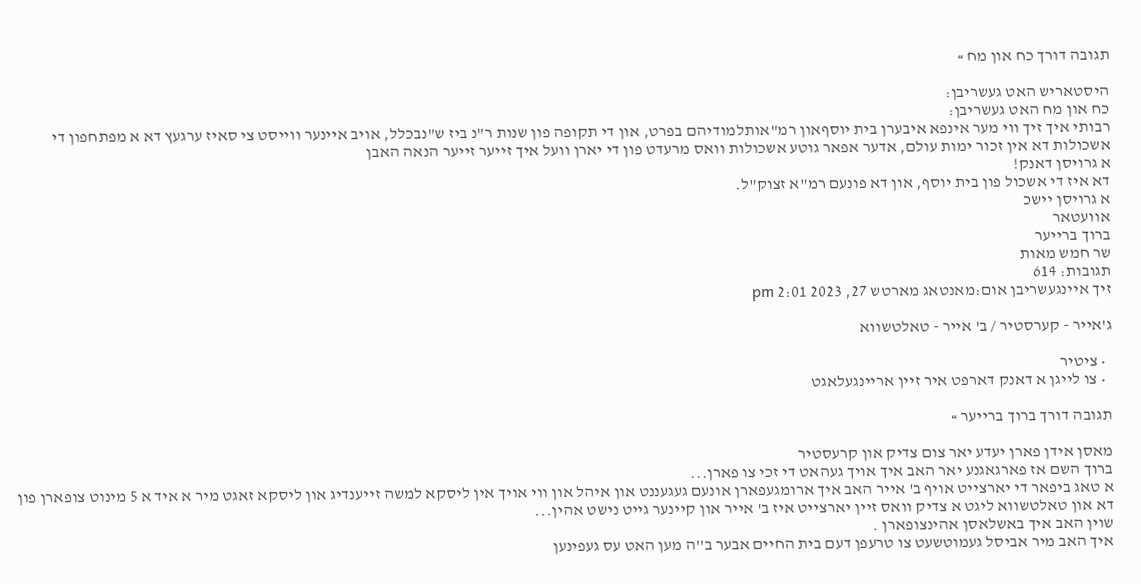תגובה דורך כח און מח »

היסטאריש האט געשריבן:
כח און מח האט געשריבן:
רבותי איך זיך ווי מער אינפא איבערן בית יוסףאון רמ"אותלמודיהם בפרט, און די תקופה פון שנות ר"נ ביז ש"נבכלל, אויב איינער ווייסט צי סאיז ערגעץ דא א מפתחפון די אשכולות דא אין זכור ימות עולם, אדער אפאר גוטע אשכולות וואס מרעדט פון די יארן וועל איך זייער זייער הנאה האבן
א גרויסן דאנק!
דא איז די אשכול פון בית יוסף, און דא פונעם רמ"א זצוק"ל.
א גרויסן יישכ
אוועטאר
ברוך ברייער
שר חמש מאות
תגובות: 614
זיך איינגעשריבן אום:מאנטאג מארטש 27, 2023 2:01 pm

ג'אייר - קערסטיר / ב' אייר - טאלטשווא

  • ציטיר
  • צו לייגן א דאנק דארפט איר זיין אריינגעלאגט

תגובה דורך ברוך ברייער »

מאסן אידן פארן יעדע יאר צום צדיק און קרעסטיר
ברוך השם אז פארגאגנע יאר האב איך אויך געהאט די זכי צו פארן...
א טאג ביפאר די יארצייט אויף ב' אייר האב איך ארומגעפארן אונעם געגעננט און איהל און ווי אויך אין ליסקא למשה זייענדיג און ליסקא זאגט מיר א איד א 5 מינוט צופארן פון דא און טאלטשווא ליגט א צדיק וואס זיין יארצייט איז ב' אייר און קיינער גייט נישט אהין...
שוין האב איך באשלאסן אהינצופארן .
איך האב מיר אביסל געמוטשעט צו טרעפן דעם בית החיים אבער ב''ה מען האט עס געפינען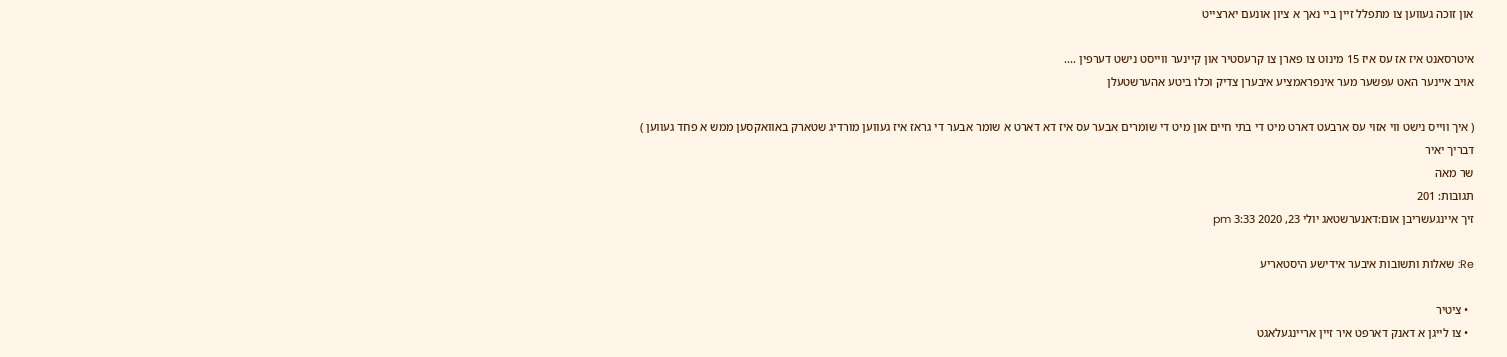און זוכה געווען צו מתפלל זיין ביי נאך א ציון אונעם יארצייט

איטרסאנט איז אז עס איז 15 מינוט צו פארן צו קרעסטיר און קיינער ווייסט נישט דערפין ....
אויב איינער האט עפשער מער אינפראמציע איבערן צדיק וכלו ביטע אהערשטעלן

( איך ווייס נישט ווי אזוי עס ארבעט דארט מיט די בתי חיים און מיט די שומרים אבער עס איז דא דארט א שומר אבער די גראז איז געווען מורדיג שטארק באוואקסען ממש א פחד געווען )
דבריך יאיר
שר מאה
תגובות: 201
זיך איינגעשריבן אום:דאנערשטאג יולי 23, 2020 3:33 pm

Re: שאלות ותשובות איבער אידישע היסטאריע

  • ציטיר
  • צו לייגן א דאנק דארפט איר זיין אריינגעלאגט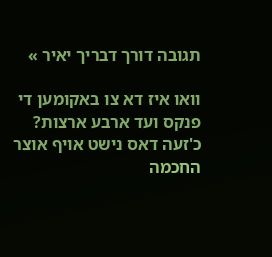תגובה דורך דבריך יאיר »

וואו איז דא צו באקומען די פנקס ועד ארבע ארצות?
כ'זעה דאס נישט אויף אוצר החכמה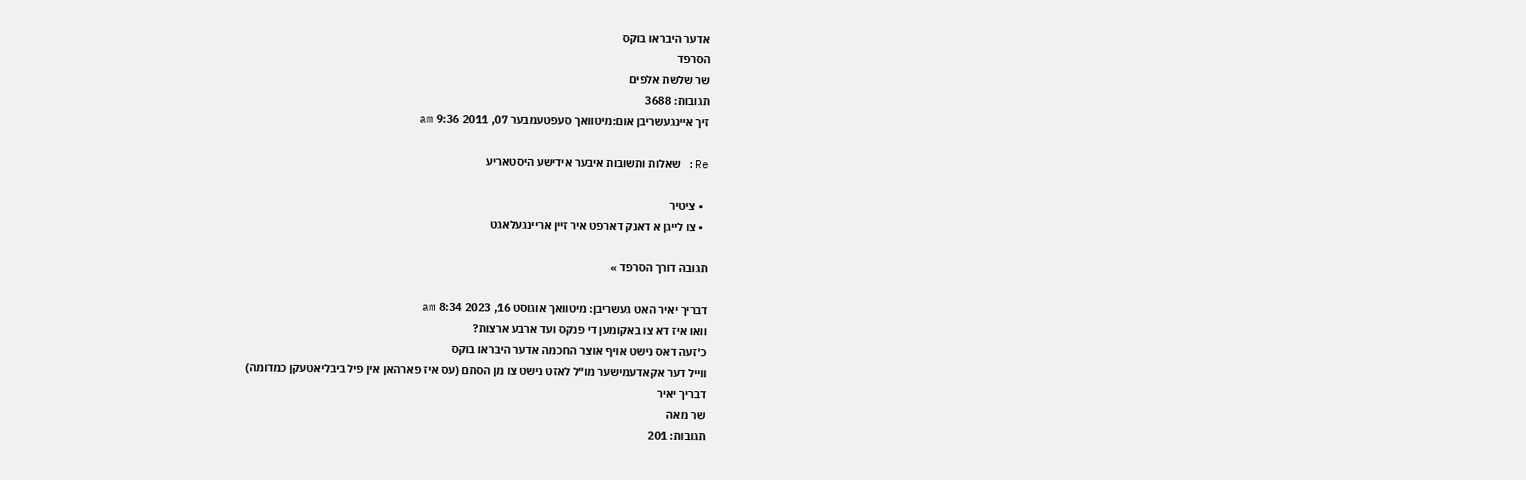אדער היבראו בוקס
הסרפד
שר שלשת אלפים
תגובות: 3688
זיך איינגעשריבן אום:מיטוואך סעפטעמבער 07, 2011 9:36 am

Re: שאלות ותשובות איבער אידישע היסטאריע

  • ציטיר
  • צו לייגן א דאנק דארפט איר זיין אריינגעלאגט

תגובה דורך הסרפד »

דבריך יאיר האט געשריבן: מיטוואך אוגוסט 16, 2023 8:34 am
וואו איז דא צו באקומען די פנקס ועד ארבע ארצות?
כ'זעה דאס נישט אויף אוצר החכמה אדער היבראו בוקס
ווייל דער אקאדעמישער מו"ל לאזט נישט צו מן הסתם (עס איז פארהאן אין פיל ביבליאטעקן כמדומה)
דבריך יאיר
שר מאה
תגובות: 201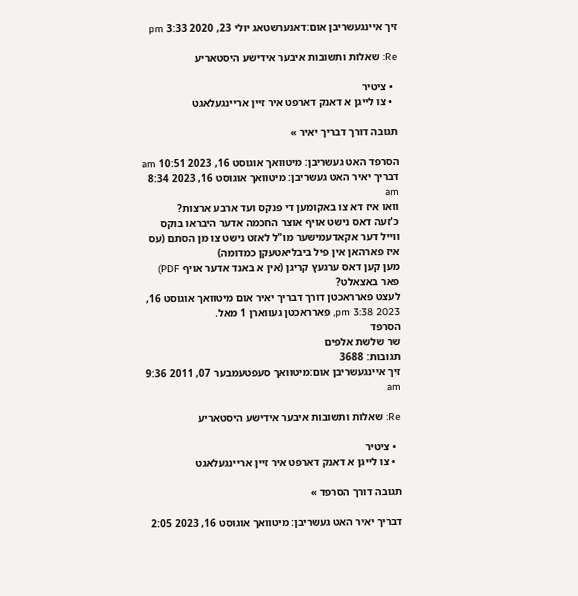זיך איינגעשריבן אום:דאנערשטאג יולי 23, 2020 3:33 pm

Re: שאלות ותשובות איבער אידישע היסטאריע

  • ציטיר
  • צו לייגן א דאנק דארפט איר זיין אריינגעלאגט

תגובה דורך דבריך יאיר »

הסרפד האט געשריבן: מיטוואך אוגוסט 16, 2023 10:51 am
דבריך יאיר האט געשריבן: מיטוואך אוגוסט 16, 2023 8:34 am
וואו איז דא צו באקומען די פנקס ועד ארבע ארצות?
כ'זעה דאס נישט אויף אוצר החכמה אדער היבראו בוקס
ווייל דער אקאדעמישער מו"ל לאזט נישט צו מן הסתם (עס איז פארהאן אין פיל ביבליאטעקן כמדומה)
מען קען דאס ערגעץ קריגן (אין א באנד אדער אויף PDF) פאר באצאלט?
לעצט פארראכטן דורך דבריך יאיר אום מיטוואך אוגוסט 16, 2023 3:38 pm, פארראכטן געווארן 1 מאל.
הסרפד
שר שלשת אלפים
תגובות: 3688
זיך איינגעשריבן אום:מיטוואך סעפטעמבער 07, 2011 9:36 am

Re: שאלות ותשובות איבער אידישע היסטאריע

  • ציטיר
  • צו לייגן א דאנק דארפט איר זיין אריינגעלאגט

תגובה דורך הסרפד »

דבריך יאיר האט געשריבן: מיטוואך אוגוסט 16, 2023 2:05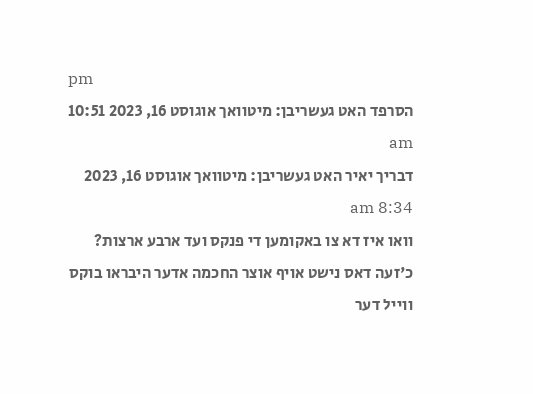pm
הסרפד האט געשריבן: מיטוואך אוגוסט 16, 2023 10:51 am
דבריך יאיר האט געשריבן: מיטוואך אוגוסט 16, 2023 8:34 am
וואו איז דא צו באקומען די פנקס ועד ארבע ארצות?
כ'זעה דאס נישט אויף אוצר החכמה אדער היבראו בוקס
ווייל דער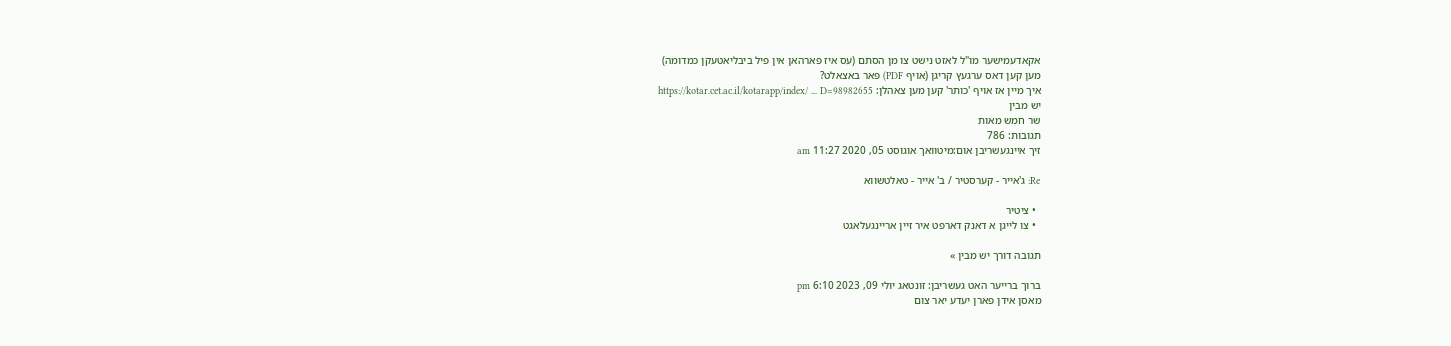אקאדעמישער מו"ל לאזט נישט צו מן הסתם (עס איז פארהאן אין פיל ביבליאטעקן כמדומה)
מען קען דאס ערגעץ קריגן (אויף PDF) פאר באצאלט?
איך מיין אז אויף 'כותר' קען מען צאהלן: https://kotar.cet.ac.il/kotarapp/index/ ... D=98982655
יש מבין
שר חמש מאות
תגובות: 786
זיך איינגעשריבן אום:מיטוואך אוגוסט 05, 2020 11:27 am

Re: ג'אייר - קערסטיר / ב' אייר - טאלטשווא

  • ציטיר
  • צו לייגן א דאנק דארפט איר זיין אריינגעלאגט

תגובה דורך יש מבין »

ברוך ברייער האט געשריבן: זונטאג יולי 09, 2023 6:10 pm
מאסן אידן פארן יעדע יאר צום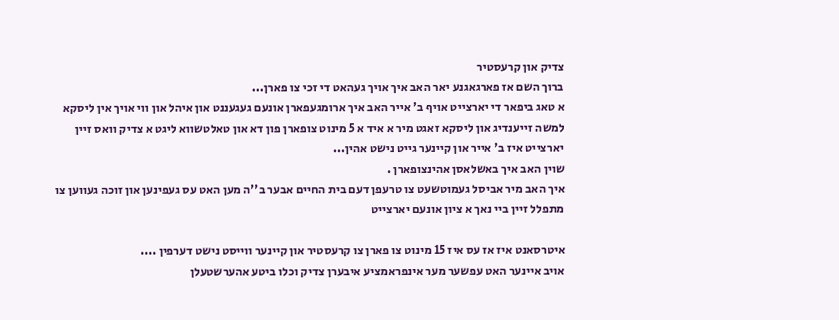צדיק און קרעסטיר
ברוך השם אז פארגאגנע יאר האב איך אויך געהאט די זכי צו פארן...
א טאג ביפאר די יארצייט אויף ב' אייר האב איך ארומגעפארן אונעם געגעננט און איהל און ווי אויך אין ליסקא למשה זייענדיג און ליסקא זאגט מיר א איד א 5 מינוט צופארן פון דא און טאלטשווא ליגט א צדיק וואס זיין יארצייט איז ב' אייר און קיינער גייט נישט אהין...
שוין האב איך באשלאסן אהינצופארן .
איך האב מיר אביסל געמוטשעט צו טרעפן דעם בית החיים אבער ב''ה מען האט עס געפינען און זוכה געווען צו מתפלל זיין ביי נאך א ציון אונעם יארצייט

איטרסאנט איז אז עס איז 15 מינוט צו פארן צו קרעסטיר און קיינער ווייסט נישט דערפין ....
אויב איינער האט עפשער מער אינפראמציע איבערן צדיק וכלו ביטע אהערשטעלן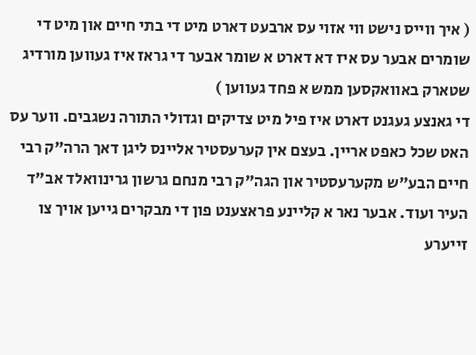( איך ווייס נישט ווי אזוי עס ארבעט דארט מיט די בתי חיים און מיט די שומרים אבער עס איז דא דארט א שומר אבער די גראז איז געווען מורדיג שטארק באוואקסען ממש א פחד געווען )
די גאנצע געגנט דארט איז פיל מיט צדיקים וגדולי התורה נשגבים. ווער עס האט שכל כאפט אריין. בעצם אין קערעסטיר אליינס ליגן דאך הרה"ק רבי חיים הבע"ש מקערעסטיר און הגה"ק רבי מנחם גרשון גרינוואלד אב"ד העיר ועוד. אבער נאר א קליינע פראצענט פון די מבקרים גייען אויך צו זייערע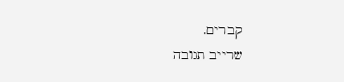קברים.
שרייב תגובה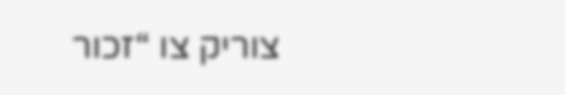צוריק צו “זכור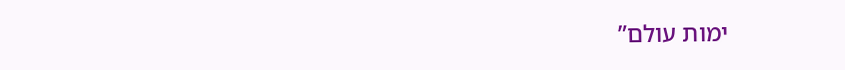ימות עולם”